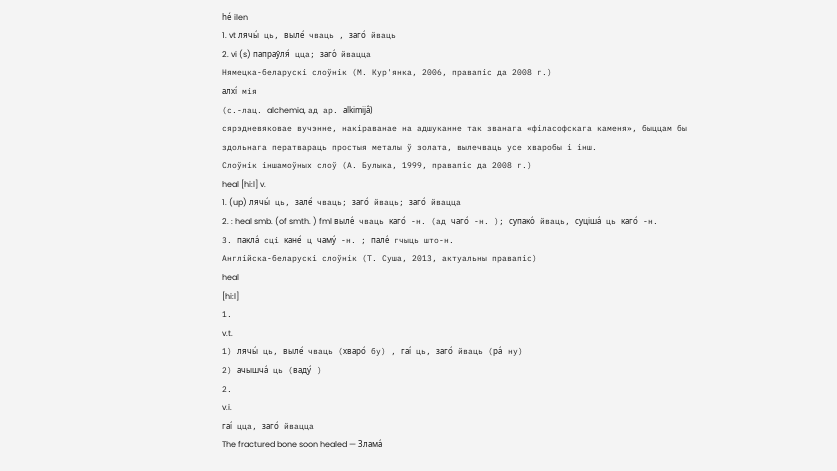hé ilen
1. vt лячы́ ць, выле́ чваць , заго́ йваць
2. vi (s) папраўля́ цца; заго́ йвацца
Нямецка-беларускі слоўнік (М. Кур'янка, 2006, правапіс да 2008 г.)
алхі́ мія
(с.-лац. alchemia, ад ар. alkimijâ)
сярэдневяковае вучэнне, накіраванае на адшуканне так званага «філасофскага каменя», быццам бы здольнага ператвараць простыя металы ў золата, вылечваць усе хваробы і інш.
Слоўнік іншамоўных слоў (А. Булыка, 1999, правапіс да 2008 г.)
heal [hi:l] v.
1. (up) лячы́ ць, зале́ чваць; заго́ йваць; заго́ йвацца
2. : heal smb. (of smth. ) fml выле́ чваць каго́ -н. (ад чаго́ -н. ); супако́ йваць, суціша́ ць каго́ -н.
3. пакла́ сці кане́ ц чаму́ -н. ; пале́ гчыць што-н.
Англійска-беларускі слоўнік (Т. Суша, 2013, актуальны правапіс)
heal
[hi:l]
1.
v.t.
1) лячы́ ць, выле́ чваць (хваро́ бу) , гаі́ ць, заго́ йваць (ра́ ну)
2) ачышча́ ць (ваду́ )
2.
v.i.
гаі́ цца, заго́ йвацца
The fractured bone soon healed — Злама́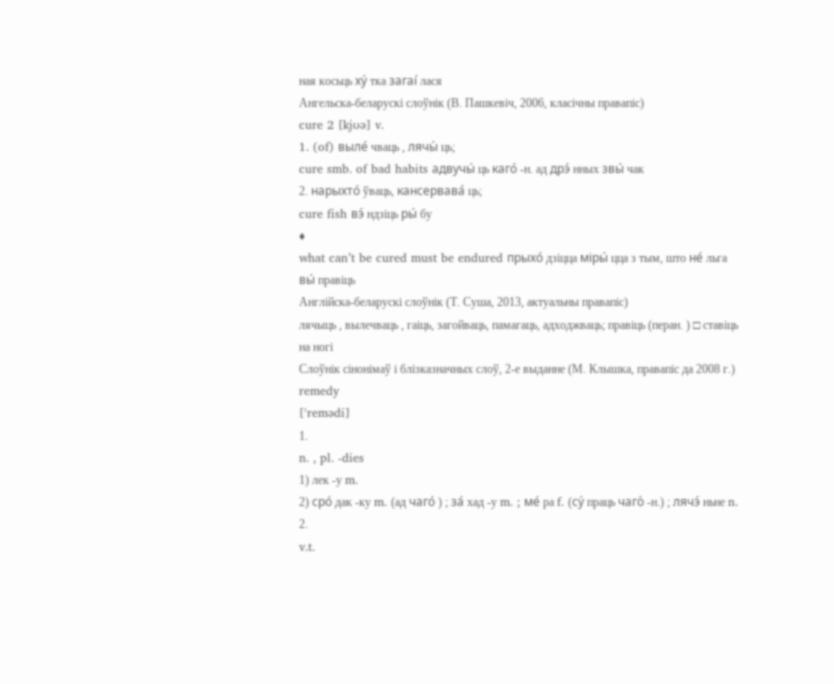ная косьць ху́ тка загаі́ лася
Ангельска-беларускі слоўнік (В. Пашкевіч, 2006, класічны правапіс)
cure 2 [kjʊə] v.
1. (of) выле́ чваць , лячы́ ць;
cure smb. of bad habits адвучы́ ць каго́ -н. ад дрэ́ нных звы́ чак
2. нарыхто́ ўваць, кансервава́ ць;
cure fish вэ́ ндзіць ры́ бу
♦
what can’t be cured must be endured прыхо́ дзіцца міры́ цца з тым, што не́ льга вы́ правіць
Англійска-беларускі слоўнік (Т. Суша, 2013, актуальны правапіс)
лячыць , вылечваць , гаіць, загойваць, памагаць, адходжваць; правіць (перан. ) □ ставіць на ногі
Слоўнік сінонімаў і блізказначных слоў, 2-е выданне (М. Клышка, правапіс да 2008 г.)
remedy
[ˈremədi]
1.
n. , pl. -dies
1) лек -у m.
2) сро́ дак -ку m. (ад чаго́ ) ; за́ хад -у m. ; ме́ ра f. (су́ праць чаго́ -н.) ; лячэ́ ньне n.
2.
v.t.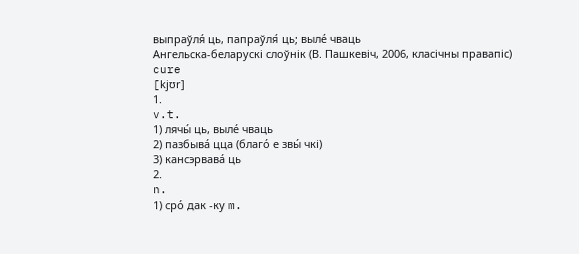выпраўля́ ць, папраўля́ ць; выле́ чваць
Ангельска-беларускі слоўнік (В. Пашкевіч, 2006, класічны правапіс)
cure
[kjʊr]
1.
v.t.
1) лячы́ ць, выле́ чваць
2) пазбыва́ цца (благо́ е звы́ чкі)
3) кансэрвава́ ць
2.
n.
1) сро́ дак -ку m.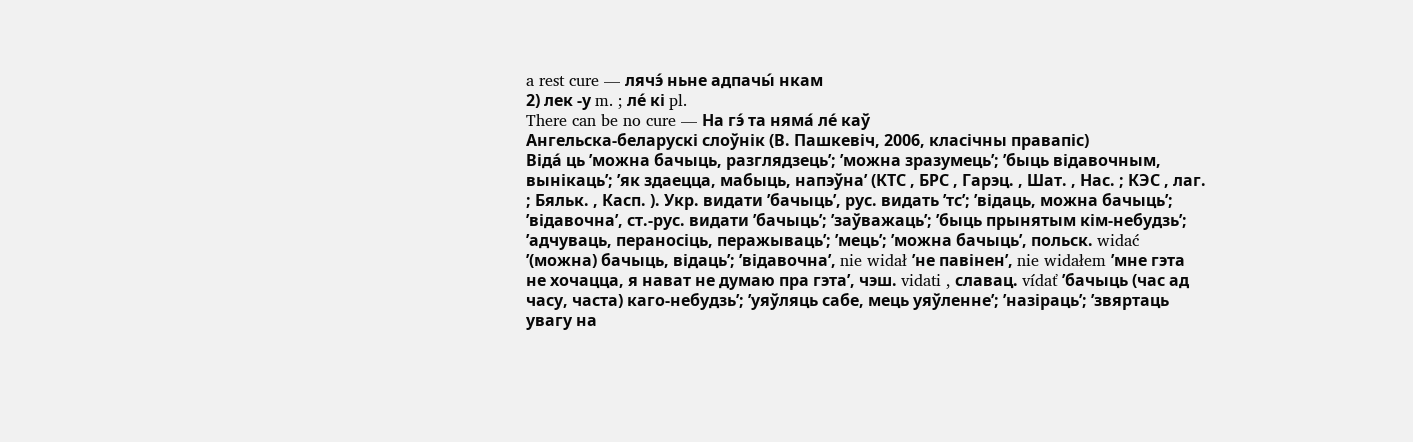a rest cure — лячэ́ ньне адпачы́ нкам
2) лек -у m. ; ле́ кі pl.
There can be no cure — На гэ́ та няма́ ле́ каў
Ангельска-беларускі слоўнік (В. Пашкевіч, 2006, класічны правапіс)
Віда́ ць ’можна бачыць, разглядзець’; ’можна зразумець’; ’быць відавочным, вынікаць’; ’як здаецца, мабыць, напэўна’ (КТС , БРС , Гарэц. , Шат. , Нас. ; КЭС , лаг. ; Бяльк. , Касп. ). Укр. видати ’бачыць’, рус. видать ’тс’; ’відаць, можна бачыць’; ’відавочна’, ст.-рус. видати ’бачыць’; ’заўважаць’; ’быць прынятым кім-небудзь’; ’адчуваць, пераносіць, перажываць’; ’мець’; ’можна бачыць’, польск. widać ’(можна) бачыць, відаць’; ’відавочна’, nie widał ’не павінен’, nie widałem ’мне гэта не хочацца, я нават не думаю пра гэта’, чэш. vidati , славац. vídať ’бачыць (час ад часу, часта) каго-небудзь’; ’уяўляць сабе, мець уяўленне’; ’назіраць’; ’звяртаць увагу на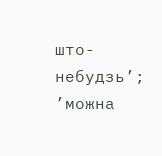што-небудзь’; ’можна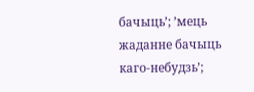бачыць’; ’мець жаданне бачыць каго-небудзь’;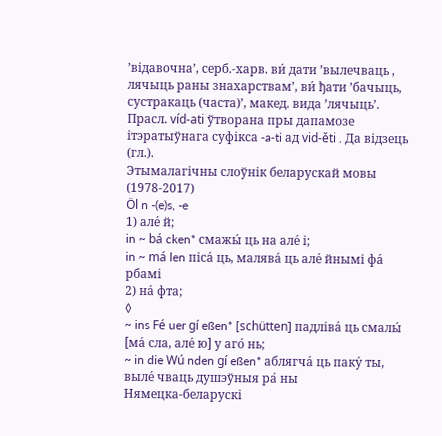’відавочна’, серб.-харв. ви́ дати ’вылечваць , лячыць раны знахарствам’, ви́ ђати ’бачыць, сустракаць (часта)’, макед. вида ’лячыць’. Прасл. víd‑ati ўтворана пры дапамозе ітэратыўнага суфікса ‑a‑ti ад vid‑ěti . Да відзець (гл.).
Этымалагічны слоўнік беларускай мовы (1978-2017)
Öl n -(e)s, -e
1) але́ й;
in ~ bá cken* смажы́ ць на але́ і;
in ~ má len піса́ ць, малява́ ць але́ йнымі фа́ рбамі
2) на́ фта;
◊
~ ins Fé uer gí eßen* [schütten] падліва́ ць смалы́ [ма́ сла, але́ ю] у аго́ нь;
~ in die Wú nden gí eßen* аблягча́ ць паку́ ты, выле́ чваць душэўныя ра́ ны
Нямецка-беларускі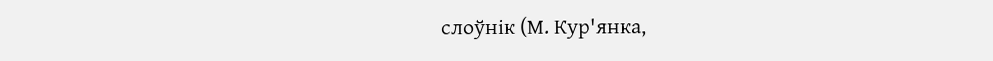слоўнік (М. Кур'янка,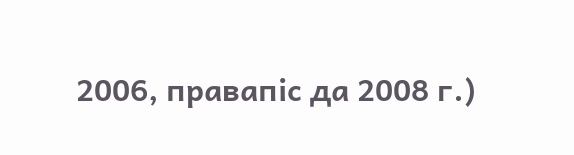2006, правапіс да 2008 г.)